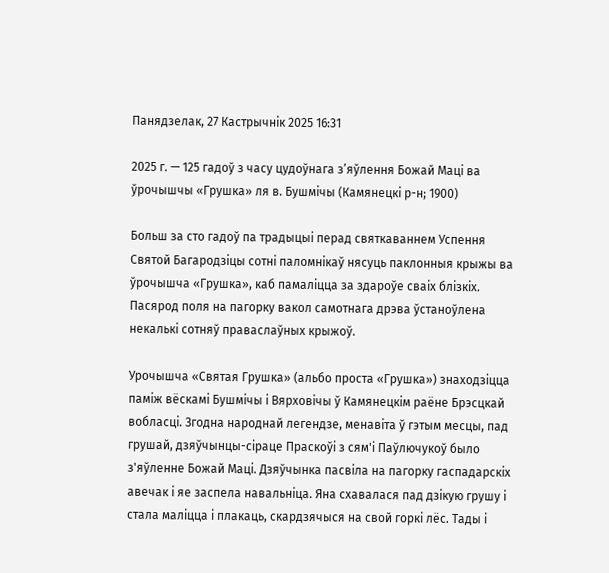Панядзелак, 27 Кастрычнік 2025 16:31

2025 г. — 125 гадоў з часу цудоўнага з’яўлення Божай Маці ва ўрочышчы «Грушка» ля в. Бушмічы (Камянецкі р-н; 1900)

Больш за сто гадоў па традыцыі перад святкаваннем Успення Святой Багародзіцы сотні паломнікаў нясуць паклонныя крыжы ва ўрочышча «Грушка», каб памаліцца за здароўе сваіх блізкіх. Пасярод поля на пагорку вакол самотнага дрэва ўстаноўлена некалькі сотняў праваслаўных крыжоў.

Урочышча «Святая Грушка» (альбо проста «Грушка») знаходзіцца паміж вёскамі Бушмічы і Вярховічы ў Камянецкім раёне Брэсцкай вобласці. Згодна народнай легендзе, менавіта ў гэтым месцы, пад грушай, дзяўчынцы-сіраце Праскоўі з сям'і Паўлючукоў было з'яўленне Божай Маці. Дзяўчынка пасвіла на пагорку гаспадарскіх авечак і яе заспела навальніца. Яна схавалася пад дзікую грушу і стала маліцца і плакаць, скардзячыся на свой горкі лёс. Тады і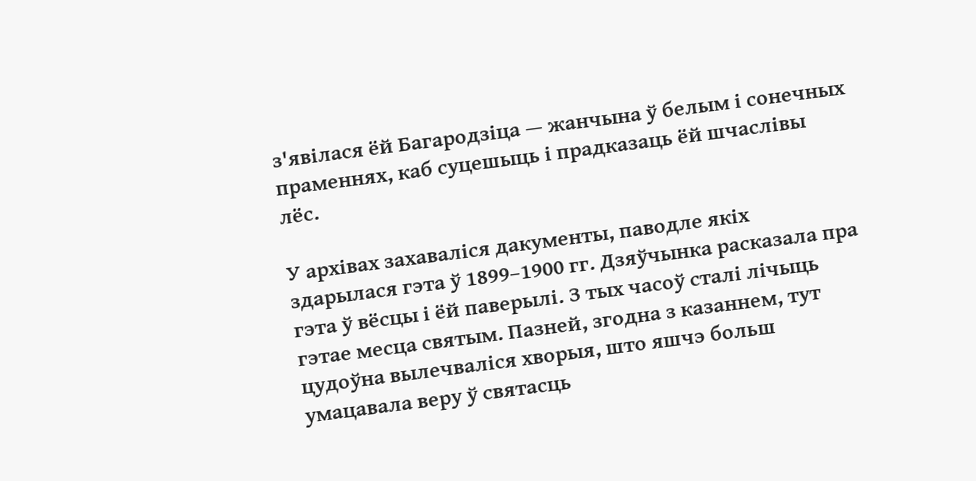з'явілася ёй Багародзіца — жанчына ў белым і сонечных праменнях, каб суцешыць і прадказаць ёй шчаслівы лёс.

У архівах захаваліся дакументы, паводле якіх здарылася гэта ў 1899–1900 гг. Дзяўчынка расказала пра гэта ў вёсцы і ёй паверылі. З тых часоў сталі лічыць гэтае месца святым. Пазней, згодна з казаннем, тут цудоўна вылечваліся хворыя, што яшчэ больш умацавала веру ў святасць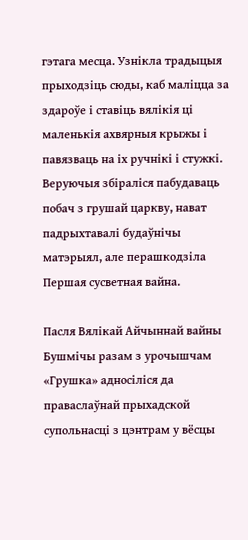гэтага месца. Узнікла традыцыя прыходзіць сюды, каб маліцца за здароўе і ставіць вялікія ці маленькія ахвярныя крыжы і павязваць на іх ручнікі і стужкі. Веруючыя збіраліся пабудаваць побач з грушай царкву, нават падрыхтавалі будаўнічы матэрыял, але перашкодзіла Першая сусветная вайна.

Пасля Вялікай Айчыннай вайны Бушмічы разам з урочышчам «Грушка» адносіліся да праваслаўнай прыхадской супольнасці з цэнтрам у вёсцы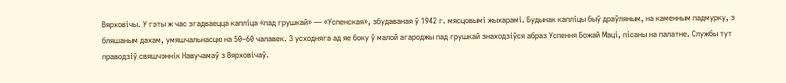Вярховічы. У гэты ж час згадваецца капліца «пад грушкай» — «Успенская», збудаваная ў 1942 г. мясцовымі жыхарамі. Будынак капліцы быў драўляным, на каменным падмурку, з бляшаным дахам, умяшчальнасцю на 50–60 чалавек. З усходняга ад яе боку ў малой агароджы пад грушкай знаходзіўся абраз Успення Божай Маці, пісаны на палатне. Службы тут праводзіў свяшчэннік Навучамаў з Вярховічаў.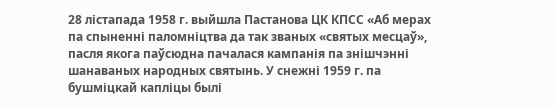28 лістапада 1958 г. выйшла Пастанова ЦК КПСС «Аб мерах па спыненні паломніцтва да так званых «святых месцаў», пасля якога паўсюдна пачалася кампанія па знішчэнні шанаваных народных святынь. У снежні 1959 г. па бушміцкай капліцы былі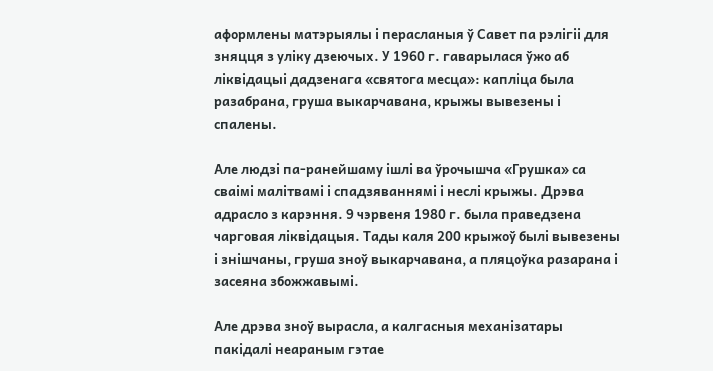аформлены матэрыялы і перасланыя ў Савет па рэлігіі для зняцця з уліку дзеючых. У 1960 г. гаварылася ўжо аб ліквідацыі дадзенага «святога месца»: капліца была разабрана, груша выкарчавана, крыжы вывезены і спалены.

Але людзі па-ранейшаму ішлі ва ўрочышча «Грушка» са сваімі малітвамі і спадзяваннямі і неслі крыжы. Дрэва адрасло з карэння. 9 чэрвеня 1980 г. была праведзена чарговая ліквідацыя. Тады каля 200 крыжоў былі вывезены і знішчаны, груша зноў выкарчавана, а пляцоўка разарана і засеяна збожжавымі.

Але дрэва зноў вырасла, а калгасныя механізатары пакідалі неараным гэтае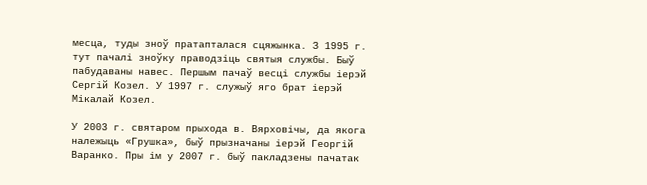месца, туды зноў пратапталася сцяжынка. З 1995 г. тут пачалі зноўку праводзіць святыя службы. Быў пабудаваны навес. Першым пачаў весці службы іерэй Сергій Козел. У 1997 г. служыў яго брат іерэй Мікалай Козел.

У 2003 г. святаром прыхода в. Вярховічы, да якога належыць «Грушка», быў прызначаны іерэй Георгій Варанко. Пры ім у 2007 г. быў пакладзены пачатак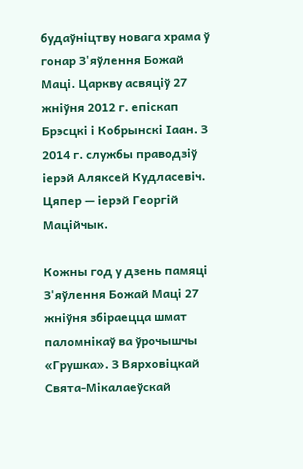будаўніцтву новага храма ў гонар З'яўлення Божай Маці. Царкву асвяціў 27 жніўня 2012 г. епіскап Брэсцкі і Кобрынскі Іаан. З 2014 г. службы праводзіў іерэй Аляксей Кудласевіч. Цяпер — іерэй Георгій Маційчык.

Кожны год у дзень памяці З'яўлення Божай Маці 27 жніўня збіраецца шмат паломнікаў ва ўрочышчы «Грушка». З Вярховіцкай Свята-Мікалаеўскай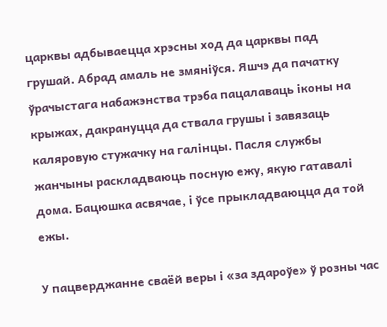царквы адбываецца хрэсны ход да царквы пад грушай. Абрад амаль не змяніўся. Яшчэ да пачатку ўрачыстага набажэнства трэба пацалаваць іконы на крыжах, дакрануцца да ствала грушы і завязаць каляровую стужачку на галінцы. Пасля службы жанчыны раскладваюць посную ежу, якую гатавалі дома. Бацюшка асвячае, і ўсе прыкладваюцца да той ежы.

У пацверджанне сваёй веры і «за здароўе» ў розны час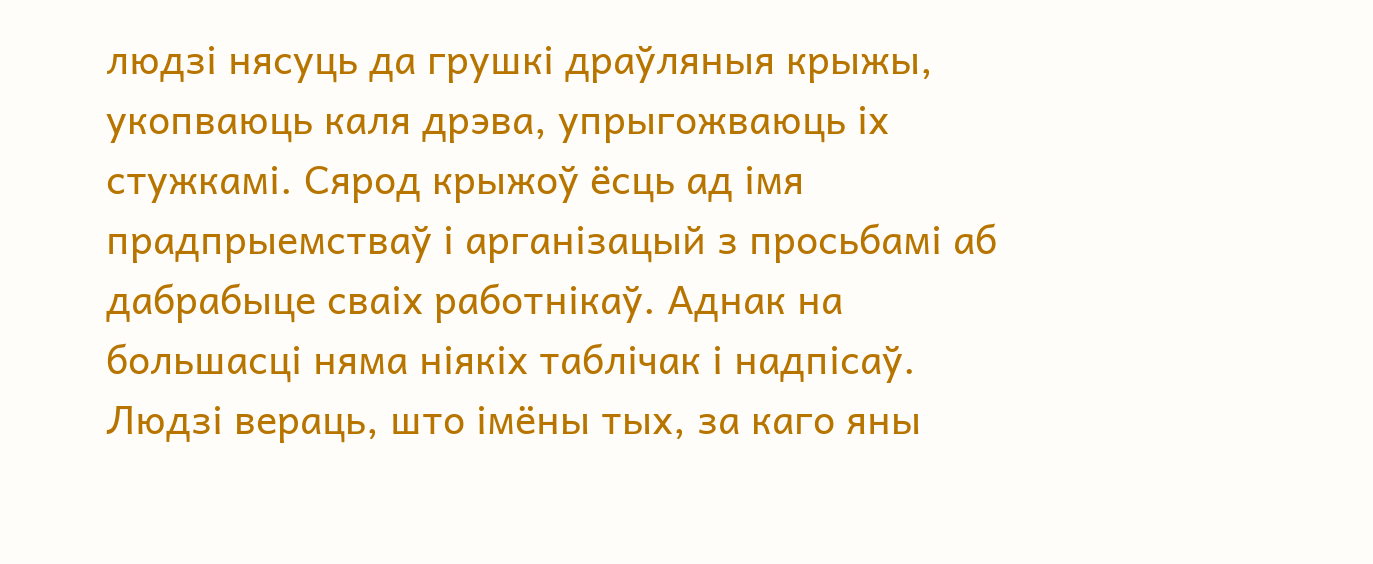людзі нясуць да грушкі драўляныя крыжы, укопваюць каля дрэва, упрыгожваюць іх стужкамі. Сярод крыжоў ёсць ад імя прадпрыемстваў і арганізацый з просьбамі аб дабрабыце сваіх работнікаў. Аднак на большасці няма ніякіх таблічак і надпісаў. Людзі вераць, што імёны тых, за каго яны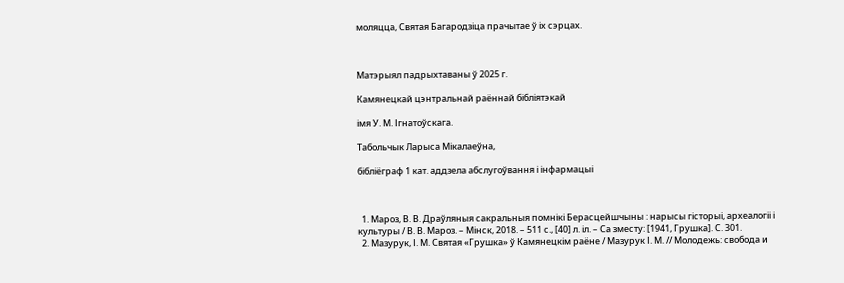моляцца, Святая Багародзіца прачытае ў іх сэрцах.



Матэрыял падрыхтаваны ў 2025 г.

Камянецкай цэнтральнай раённай бібліятэкай

імя У. М. Ігнатоўскага.

Табольчык Ларыса Мікалаеўна,

бібліёграф 1 кат. аддзела абслугоўвання і інфармацыі



  1. Мароз, В. В. Драўляныя сакральныя помнікі Берасцейшчыны : нарысы гісторыі, археалогіі і культуры / В. В. Мароз. – Мінск, 2018. – 511 с., [40] л. іл. – Са зместу: [1941, Грушка]. С. 301.
  2. Мазурук, І. М. Святая «Грушка» ў Камянецкім раёне / Мазурук І. М. // Молодежь: свобода и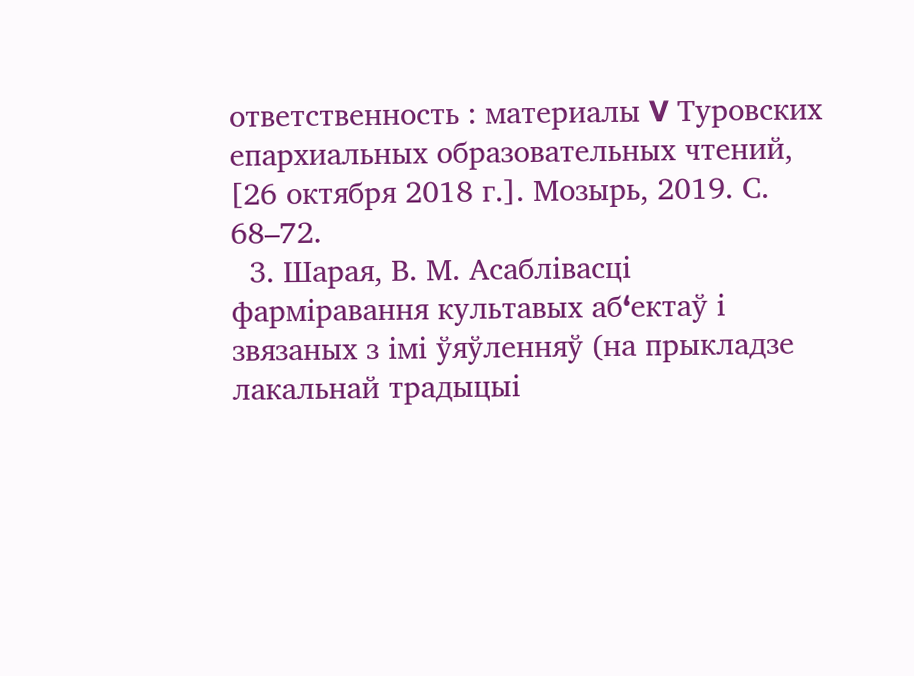ответственность : материалы V Туровских епархиальных образовательных чтений, [26 октября 2018 г.]. Мозырь, 2019. С. 68–72.
  3. Шарая, В. М. Асаблівасці фарміравання культавых аб‘eктаў і звязаных з імі ўяўленняў (на прыкладзе лакальнай традыцыі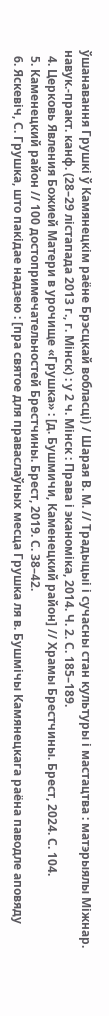ўшанавання Грушкі ў Камянецкім раёне Брэсцкай вобласці) / Шарая В. М. // Традыцыі і сучасны стан культуры і мастацтва : матэрыялы Міжнар. навук.-практ. канф. (28–29 лістапада 2013 г., г. Мінск) : у 2 ч. Мінск : Права і эканоміка, 2014. Ч. 2. С. 185–189.
  4. Церковь Явления Божией Матери в урочище «Грушка» : [д. Бушмичи, Каменецкий район] // Храмы Брестчины. Брест, 2024. С. 104.
  5. Каменецкий район // 100 достопримечательностей Брестчины. Брест, 2019. С. 38–42.
  6. Яскевіч, С. Грушка, што пакідае надзею : [пра святое для праваслаўных месца Грушка ля в. Бушмічы Камянецкага раёна паводле аповяду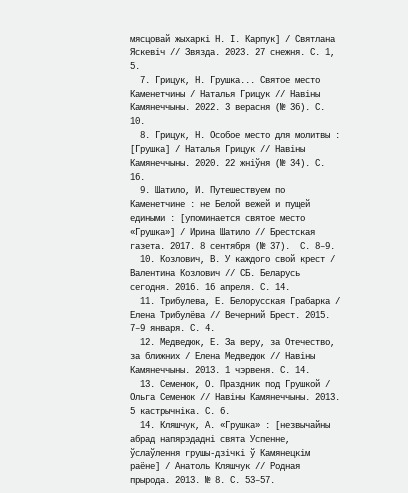мясцовай жыхаркі Н. І. Карпук] / Святлана Яскевіч // Звязда. 2023. 27 снежня. С. 1, 5.
  7. Грицук, Н. Грушка... Святое место Каменетчины / Наталья Грицук // Навіны Камянеччыны. 2022. 3 верасня (№ 36). С. 10.
  8. Грицук, Н. Особое место для молитвы : [Грушка] / Наталья Грицук // Навіны Камянеччыны. 2020. 22 жніўня (№ 34). С. 16.
  9. Шатило, И. Путешествуем по Каменетчине : не Белой вежей и пущей едиными : [упоминается святое место «Грушка»] / Ирина Шатило // Брестская газета. 2017. 8 сентября (№ 37).  С. 8–9.
  10. Козлович, В. У каждого свой крест / Валентина Козлович // СБ. Беларусь сегодня. 2016. 16 апреля. С. 14.
  11. Трибулева, Е. Белорусская Грабарка / Елена Трибулёва // Вечерний Брест. 2015. 7–9 января. С. 4.
  12. Медведюк, Е. За веру, за Отечество, за ближних / Елена Медведюк // Навіны Камянеччыны. 2013. 1 чэрвеня. С. 14.
  13. Семенюк, О. Праздник под Грушкой / Ольга Семенюк // Навіны Камянеччыны. 2013. 5 кастрычніка. С. 6.
  14. Кляшчук, А. «Грушка» : [незвычайны абрад напярэдадні свята Успенне, ўслаўлення грушы-дзічкі ў Камянецкім раёне] / Анатоль Кляшчук // Родная прырода. 2013. № 8. С. 53–57.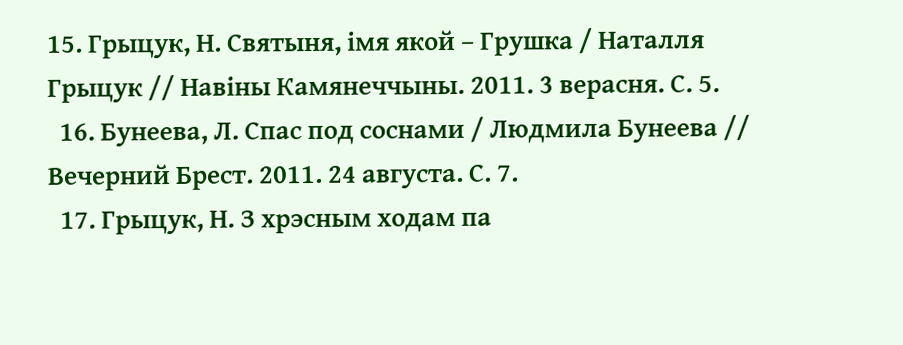15. Грыцук, Н. Святыня, імя якой – Грушка / Наталля Грыцук // Навіны Камянеччыны. 2011. 3 верасня. С. 5.
  16. Бунеева, Л. Спас под соснами / Людмила Бунеева // Вечерний Брест. 2011. 24 августа. С. 7.
  17. Грыцук, Н. З хрэсным ходам па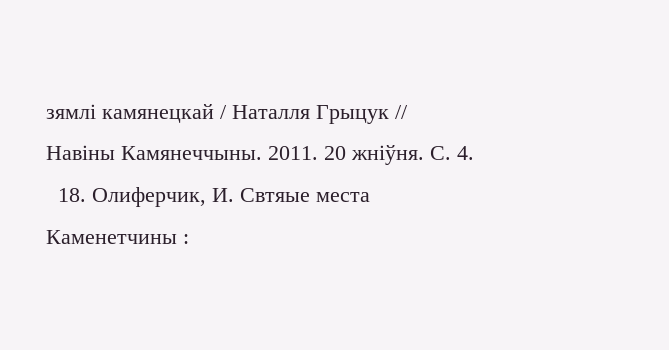зямлі камянецкай / Наталля Грыцук // Навіны Камянеччыны. 2011. 20 жніўня. С. 4.
  18. Олиферчик, И. Свтяые места Каменетчины :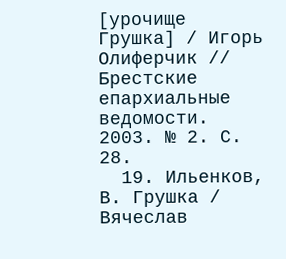[урочище Грушка] / Игорь Олиферчик // Брестские епархиальные ведомости. 2003. № 2. С. 28.
  19. Ильенков, В. Грушка / Вячеслав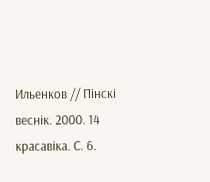Ильенков // Пінскі веснік. 2000. 14 красавіка. С. 6.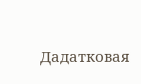Дадатковая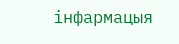інфармацыя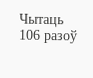Чытаць 106 разоў